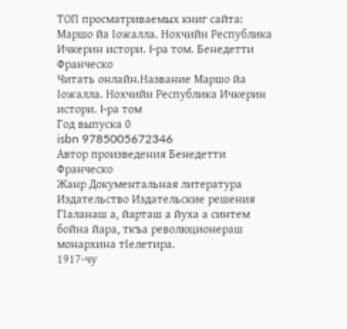ТОП просматриваемых книг сайта:
Маршо йа Iожалла. Нохчийн Республика Ичкерин истори. I-ра том. Бенедетти Франческо
Читать онлайн.Название Маршо йа Iожалла. Нохчийн Республика Ичкерин истори. I-ра том
Год выпуска 0
isbn 9785005672346
Автор произведения Бенедетти Франческо
Жанр Документальная литература
Издательство Издательские решения
ГIаланаш а, йарташ а йуха а синтем бойна йара, ткъа революционераш монархина тIелетира.
1917-чу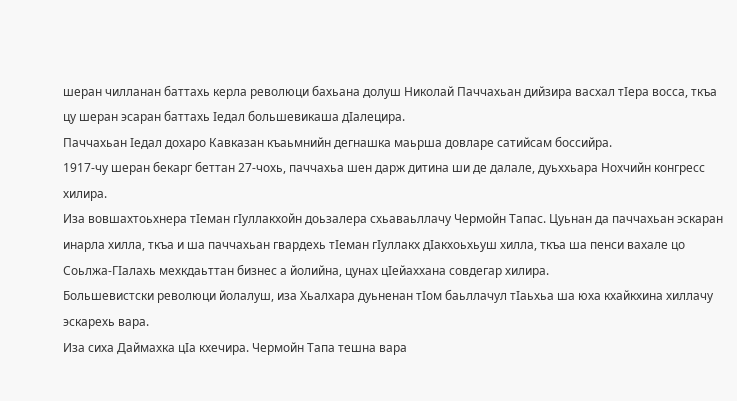шеран чилланан баттахь керла революци бахьана долуш Николай Паччахьан дийзира васхал тIера восса, ткъа цу шеран эсаран баттахь Iедал большевикаша дIалецира.
Паччахьан Iедал дохаро Кавказан къаьмнийн дегнашка маьрша довларе сатийсам боссийра.
1917-чу шеран бекарг беттан 27-чохь, паччахьа шен дарж дитина ши де далале, дуьххьара Нохчийн конгресс хилира.
Иза вовшахтоьхнера тIеман гIуллакхойн доьзалера схьаваьллачу Чермойн Тапас. Цуьнан да паччахьан эскаран инарла хилла, ткъа и ша паччахьан гвардехь тIеман гIуллакх дIакхоьхьуш хилла, ткъа ша пенси вахале цо Соьлжа-ГIалахь мехкдаьттан бизнес а йолийна, цунах цIейаххана совдегар хилира.
Большевистски революци йолалуш, иза Хьалхара дуьненан тIом баьллачул тIаьхьа ша юха кхайкхина хиллачу эскарехь вара.
Иза сиха Даймахка цIа кхечира. Чермойн Тапа тешна вара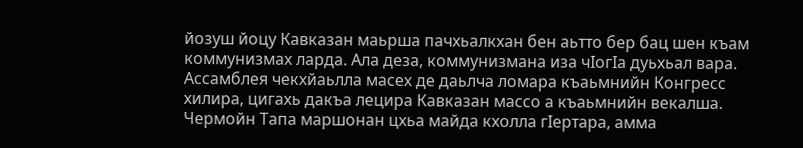йозуш йоцу Кавказан маьрша пачхьалкхан бен аьтто бер бац шен къам коммунизмах ларда. Ала деза, коммунизмана иза чIогIа дуьхьал вара.
Ассамблея чекхйаьлла масех де даьлча ломара къаьмнийн Конгресс хилира, цигахь дакъа лецира Кавказан массо а къаьмнийн векалша. Чермойн Тапа маршонан цхьа майда кхолла гIертара, амма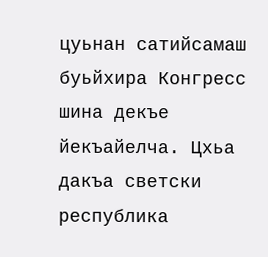цуьнан сатийсамаш буьйхира Конгресс шина декъе йекъайелча. Цхьа дакъа светски республика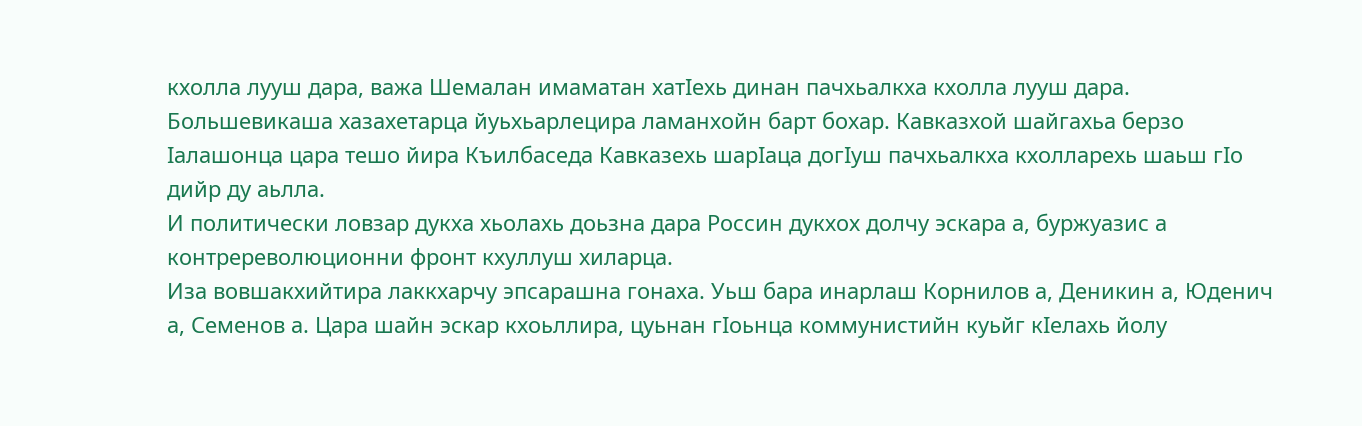кхолла лууш дара, важа Шемалан имаматан хатIехь динан пачхьалкха кхолла лууш дара.
Большевикаша хазахетарца йуьхьарлецира ламанхойн барт бохар. Кавказхой шайгахьа берзо Iалашонца цара тешо йира Къилбаседа Кавказехь шарIаца догIуш пачхьалкха кхолларехь шаьш гIо дийр ду аьлла.
И политически ловзар дукха хьолахь доьзна дара Россин дукхох долчу эскара а, буржуазис а контререволюционни фронт кхуллуш хиларца.
Иза вовшакхийтира лаккхарчу эпсарашна гонаха. Уьш бара инарлаш Корнилов а, Деникин а, Юденич а, Семенов а. Цара шайн эскар кхоьллира, цуьнан гIоьнца коммунистийн куьйг кIелахь йолу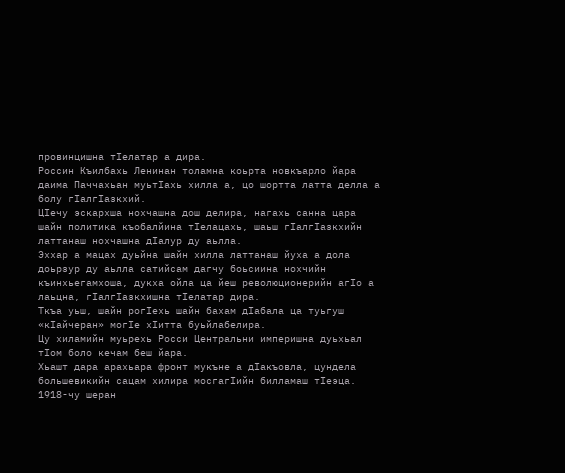провинцишна тIелатар а дира.
Россин Къилбахь Ленинан толамна коьрта новкъарло йара даима Паччахьан муьтIахь хилла а, цо шортта латта делла а болу гIалгIазкхий.
ЦIечу эскархша нохчашна дош делира, нагахь санна цара шайн политика къобалйина тIелацахь, шаьш гIалгIазкхийн латтанаш нохчашна дIалур ду аьлла.
Эххар а мацах дуьйна шайн хилла латтанаш йуха а дола доьрзур ду аьлла сатийсам дагчу боьсиина нохчийн къинхьегамхоша, дукха ойла ца йеш революционерийн агIо а лаьцна, гIалгIазкхишна тIелатар дира.
Ткъа уьш, шайн рогIехь шайн бахам дIабала ца туьгуш «кIайчеран» могIе хIитта буьйлабелира.
Цу хиламийн муьрехь Росси Центральни империшна дуьхьал тIом боло кечам беш йара.
Хьашт дара арахьара фронт мукъне а дIакъовла, цундела большевикийн сацам хилира мосгагIийн билламаш тIеэца. 1918-чу шеран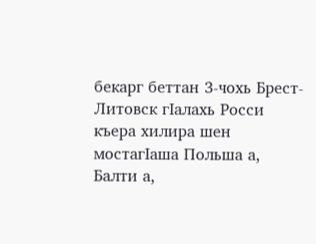бекарг беттан 3-чохь Брест-Литовск гIалахь Росси къера хилира шен мостагIаша Польша а, Балти а,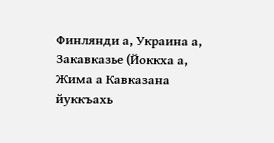Финлянди а, Украина а, Закавказье (Йоккха а, Жима а Кавказана йуккъахь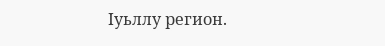Iуьллу регион.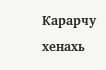Карарчу хенахь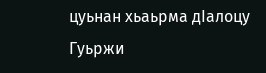цуьнан хьаьрма дIалоцу Гуьржи